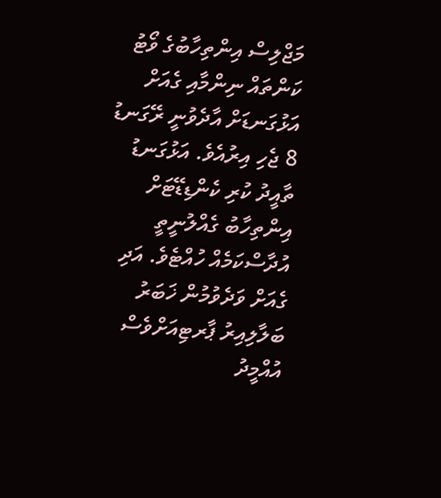މަޖްލިސް އިންތިހާބުގެ ވޯޓު ކަންތައް ނިންމާއި ގެއަށް އަޅުގަނޑަށް އާދެވުނީ ރޭގަނޑު 8 ޖެހި އިރުއެވެ. އަޅުގަނޑު ތާއީދު ކުރި ކެންޑިޑޭޓަށް އިންތިހާބު ގެއްލުނީތީ އުދާސްކަމެއް ހުއްޓެވެ. އަދި ގެއަށް ވަދެވުމުން ޚަބަރު ބަލާލިއިރު ޕާރޓިއަށްވެސް އުއްމީދު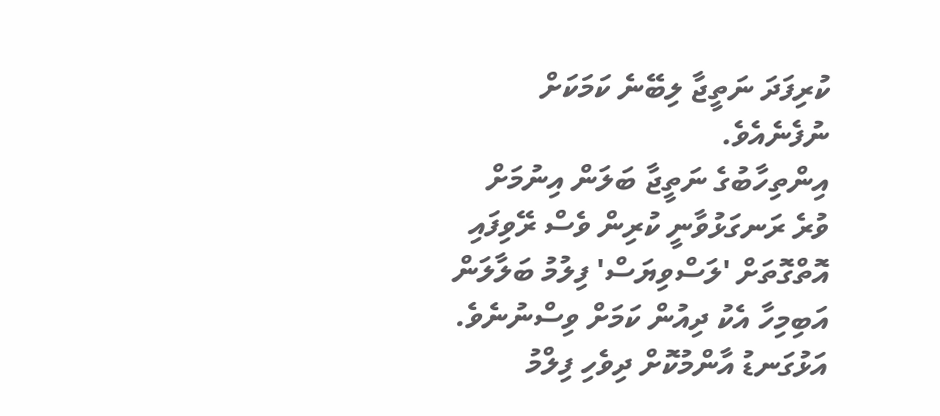ކުރިފަދަ ނަތީޖާ ލިބޭނެ ކަމަކަށް ނުފެނެއެވެ.
އިންތިހާބުގެ ނަތީޖާ ބަލަން އިނުމަށް ވުރެ ރަނގަޅުވާނީ ކުރިން ވެސް ރޭވިފައި އޮތްގޮތަށް 'ލަސްވިޔަސް' ފިލުމު ބަލާލަން އަބިމިހާ އެކު ދިއުން ކަމަށް ވިސްނުނެވެ.
އަޅުގަނޑު އާންމުކޮށް ދިވެހި ފިލްމު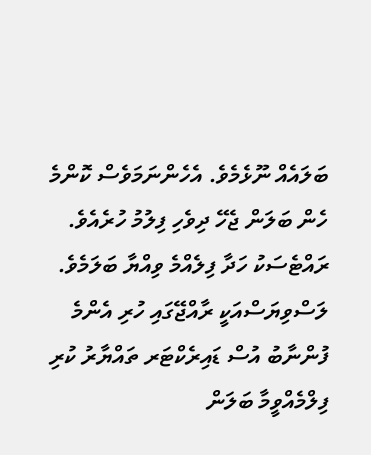ބަލައެއް ނޫޅެމެވެ. އެހެންނަމަވެސް ކޮންމެ ހެން ބަލަން ޖެހޭ ދިވެހި ފިލުމު ހުރެއެވެ. ރައްޓެސަކު ހަދާ ފިލެއްމެ ވިއްޔާ ބަލަމެވެ. ލަސްވިޔަސްއަކީ ރާއްޖޭގައި ހުރި އެންމެ ފުންނާބު އުސް ޑައިރެކްޓަރ ތައްޔާރު ކުރި ފިލްމެއްވީމާ ބަލަން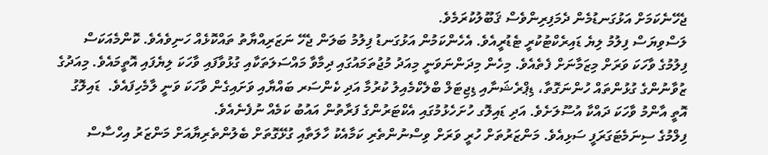ޖެހޭނެކަމަށް އަޅުގަނޑުމެން ދެމަފިރިންވެސް ޤަބޫލުކުރަމެވެ.
ލަސްވިޔަސް ފިލުމު ލިޔެ ޑައިރެކްޓުކުރީ ޓެޑުރީއެވެ. އެހެންކަމުން އަޅުގަނޑު ފިލުމު ބަލަން ޖެހޭ ނަޒަރިއްޔާތު ތައްކޮޅެއް ހަނިވެއެވެ. ކޮންމެއަކަސް ފިލުމުގެ ވާހަކަ ވަރަށް މިޒަމާނަށް ފެތެއެވެ. މިހެން މިދަންނަވަނީ މިއަދު މުޖުތަމައުގައި ދިމާވާ މައްސަލަތަކާއި ގުޅުވާފައި ވާހަކަ ލިޔެފައި އޮތީމައެވެ. މިއަދުގެ ޒުވާނުންގެ ގުޅުންތައް ހުންނަގޮތާ، ޑިޕްރެޝަނާއި ޑިޖިޓަލް ބްލެކްމެއިލު ކުރުމާ އަދި ކެންސަރ ބައްޔާއި ވަށައިގެން ވާހަކަ ވަނީ ލާމެހިފައެވެ.  ޑައިލޮގު އޮތީ އާންމު ވާހަކަ ދައްކާ އުސޫލަށެވެ. އަދި ޑައިލޮގ ހުށަހެޅުމުގައި އެކްޓަރުންގެ ފަރާތުން އައުބު ކަމެއް ނުފެނެއެވެ.
ފިލްމުގެ ސިނަމެޓަގަރަފީ ސަޅިއެވެ. މަންޒަރުތަށް ހުރީ ވަރަށް ވިސްނުންތެރި ކަމާއެކު ހާލަތާއި ގުޅޭގޮތަށް ބެލުންތެރިޔާއަށް މަންޒަރު އިހްސާސް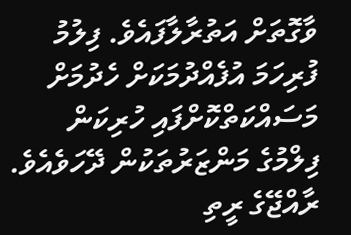ވާގޮތަށް އަތުރާލާފައެވެ. ފިލުމު ފުރިހަމަ އުފެއްދުމަކަށް ހެދުމަށް މަސައްކަތްކޮށްފައި ހުރިކަން ފިލްމުގެ މަންޒަރުތަކުން ދޭހަވެއެވެ. ރާއްޖޭގެ ރީތި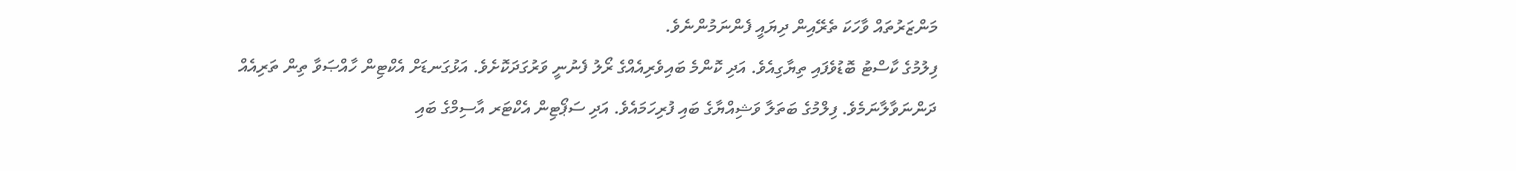މަންޒަރުތައް ވާހަކަ ތެރޭއިން ދިޔައީ ފެންނަމުންނެވެ.
ފިލުމުގެ ކާސްޓު ބޮޑުވެފައި ތިޔާގިއެވެ. އަދި ކޮންމެ ބައިވެރިއެއްގެ ރޯލު ފެނުނީ ވަރުގަދަކޮށެވެ. އަޅުގަނޑަށް އެކްޓިން ހާއްޞަވާ ތިން ތަރިއެއް ދަންނަވާލާނަމެވެ. ފިލްމުގެ ބަތަލާ ވަޝިއްޔާގެ ބައި ފުރިހަމައެވެ. އަދި ސަޕޯޓިން އެކްޓަރ އާސިމްގެ ބައި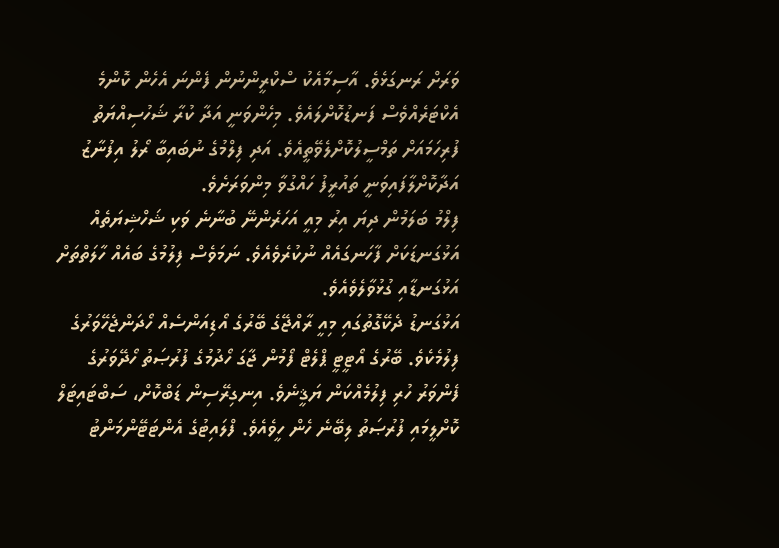ވަރަށް ރަނގަޅެވެ. އާސިމާއެކު ސްކްރީންނުން ފެންނަ އެހެން ކޮންމެ އެކްޓަރެއްވެސް ފަނޑުކޮށްލައެވެ. މިހެންވަނީ އަދާ ކުރާ ޝަހުސިއްޔަތު ފުރިހަމައަށް ތަމްސީލުކޮށްލެވޭތީއެވެ. އަދި ފިލްމުގެ ނުބައިބާ ރޯލު އިފުނާޒު އަދާކޮށްލާފައިވަނީ ތައުރީފު ހައްގުވާ މިންވަރަށެވެ.
ފިލްމު ބަލަމުން ދިޔަ އިރު މިއީ އަހަރެންނޭ ބުނާނެ ވަކި ޝަހްޝިޔަތެއް އަޅުގަނޑަކަށް ފާހަނގައެއް ނުކުރެވެއެވެ. ނަމަވެސް ފިލުމުގެ ބައެއް ހާލަތްތަށް އަޅުގަނޑާއި ގުޅުވާލެވެއެވެ.
އަޅުގަނޑު ދެކޭގޮތުގައި މިއީ ރާއްޖޭގެ ބޭރުގެ އޯޑިއަންސެއް ހޯދަންޖެހޭވަރުގެ ފިލުމެކެވެ. ބޭރުގެ އޯޓީޓީ ޕްލެޓް ފޯމުން ޖާގަ ހޯދުމުގެ ފުރުޞަތު ހޯދޭވަރުގެ ފެންވަރު ހުރި ފިލުމެއްކަން ޔަޤީނެވެ. އިނގިރޭސިން ޑަބްކޮށް، ސަބްޓައިޓަލް ކޮށްލީމައި ފުރުޞަތު ލިބޭނެ ހެން ހީވެއެވެ. ފްލައިޓުގެ އެންޓަޓޭންމަންޓު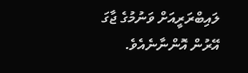ލައިބްރަރީއަށް ވަނުމުގެ ޖާގަ އޭރުން އޮންނާނެއެވެ.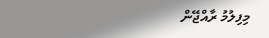މިފިލުމު ރާއްޖޭން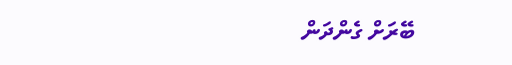ބޭރަށް ގެންދަން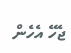ޖެހޭ އެހެން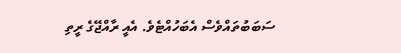ސަބަބުތައްވެސް އެބަހުއްޓެވެ. އެއީ ރާއްޖޭގެ ރީތި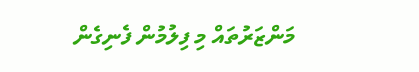މަންޒަރުތައް މި ފިލުމުން ފެނިގެން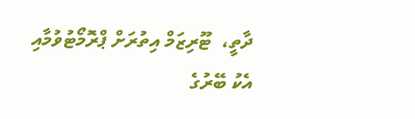ދާތީ،  ޓޫރިޒަމް އިތުރަށް ޕްރޮމޯޓުވުމާއި އެކު ބޭރުގެ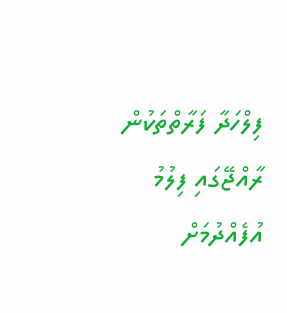ފިލްހަދާ ފަރާތްތަކުން ރާއްޖޭގައި ފިލުމު އުފެއްދުމަށް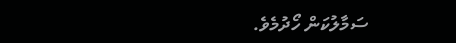ސަމާލުކަން ހޯދުމެވެ.